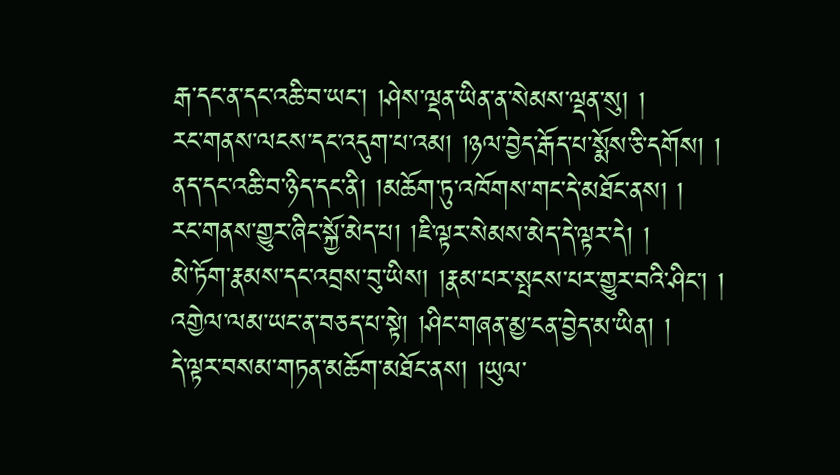རྒ་དང་ན་དང་འཆི་བ་ཡང་། །ཤེས་ལྡན་ཡིན་ན་སེམས་ལྡན་སུ། །
རང་གནས་ལངས་དང་འདུག་པ་འམ། །ཉལ་བྱེད་རྒོད་པ་སྨོས་ཅི་དགོས། །
ནད་དང་འཆི་བ་ཉིད་དང་ནི། །མཆོག་ཏུ་འཁོགས་གང་དེ་མཐོང་ནས། །
རང་གནས་གྱུར་ཞིང་སྐྱོ་མེད་པ། །ཇི་ལྟར་སེམས་མེད་དེ་ལྟར་དེ། །
མེ་ཏོག་རྣམས་དང་འབྲས་བུ་ཡིས། །རྣམ་པར་སྤངས་པར་གྱུར་བའི་ཤིང་། །
འགྱེལ་ལམ་ཡང་ན་བཅད་པ་སྟེ། །ཤིང་གཞན་མྱ་ངན་བྱེད་མ་ཡིན། །
དེ་ལྟར་བསམ་གཏན་མཆོག་མཐོང་ནས། །ཡུལ་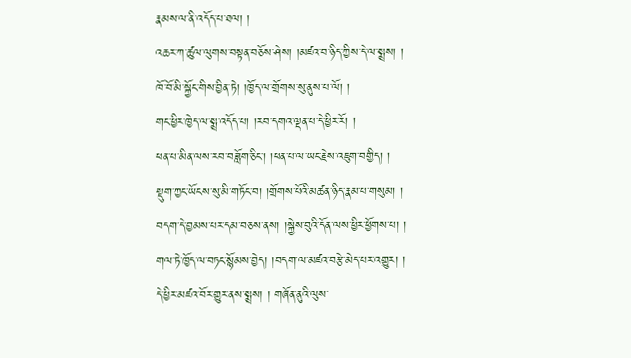རྣམས་ལ་ནི་འདོད་པ་ཐལ། །
འཆར་ཀ་ཚུལ་ལུགས་བསྟན་བཅོས་ཤེས། །མཛའ་བ་ཉིད་ཀྱིས་དེ་ལ་སྨྲས། །
ཁོ་བོ་མི་སྐྱོང་གིས་བྱིན་ཏེ། །ཁྱོད་ལ་གྲོགས་སུ་ནུས་པ་ལོ། །
གང་ཕྱིར་ཁྱེད་ལ་སྨྲ་འདོད་པ། །རབ་དགའ་ལྡན་པ་དེ་ཕྱིར་རོ། །
ཕན་པ་མིན་ལས་རབ་བཟློག་ཅིང་། །ཕན་པ་ལ་ཡང་རྗེས་འཇུག་བགྱིད། །
སྡུག་ཀྱང་ཡོངས་སུ་མི་གཏོང་བ། །གྲོགས་པོའི་མཚན་ཉིད་རྣམ་པ་གསུམ། །
བདག་དེ་བྱམས་པར་དམ་བཅས་ནས། །སྐྱེས་བུའི་དོན་ལས་ཕྱིར་ཕྱོགས་པ། །
གལ་ཏེ་ཁྱོད་ལ་བཏང་སྙོམས་བྱེད། །བདག་ལ་མཛའ་བརྩེ་མེད་པར་འགྱུར། །
དེ་ཕྱིར་མཛའ་བོར་གྱུར་ནས་སྨྲས། ། གཞོན་ནུའི་ལུས་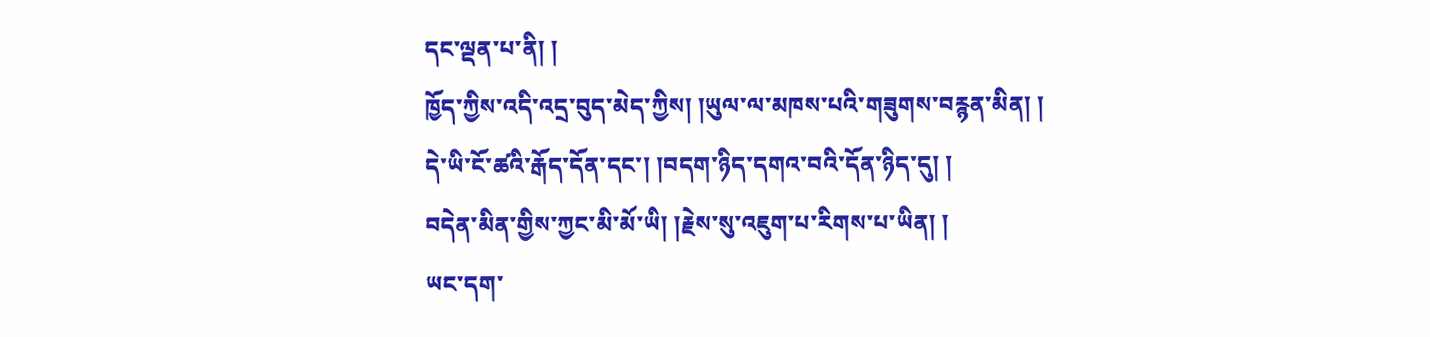དང་ལྡན་པ་ནི། །
ཁྱོད་ཀྱིས་འདི་འདྲ་བུད་མེད་ཀྱིས། །ཡུལ་ལ་མཁས་པའི་གཟུགས་བརྙན་མིན། །
དེ་ཡི་ངོ་ཚའི་རྒོད་དོན་དང་། །བདག་ཉིད་དགའ་བའི་དོན་ཉིད་དུ། །
བདེན་མིན་གྱིས་ཀྱང་མི་མོ་ཡི། །རྗེས་སུ་འཇུག་པ་རིགས་པ་ཡིན། །
ཡང་དག་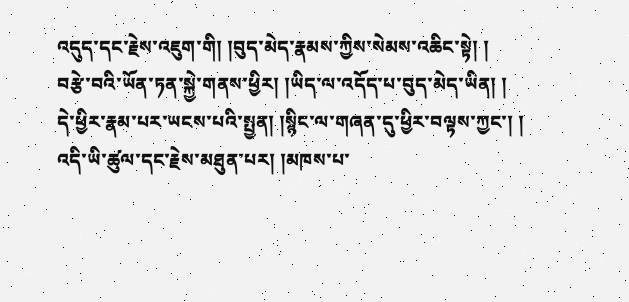འདུད་དང་རྗེས་འཇུག་གི། །བུད་མེད་རྣམས་ཀྱིས་སེམས་འཆིང་སྟེ། །
བརྩེ་བའི་ཡོན་ཏན་སྐྱེ་གནས་ཕྱིར། །ཡིད་ལ་འདོད་པ་བུད་མེད་ཡིན། །
དེ་ཕྱིར་རྣམ་པར་ཡངས་པའི་སྤྱན། །སྙིང་ལ་གཞན་དུ་ཕྱིར་བལྟས་ཀྱང་། །
འདི་ཡི་ཚུལ་དང་རྗེས་མཐུན་པར། །མཁས་པ་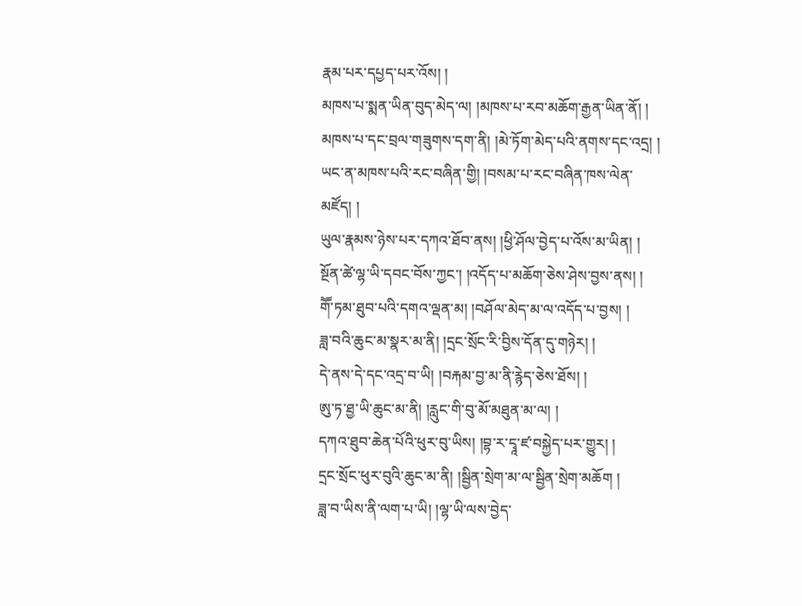རྣམ་པར་དཔྱད་པར་འོས། །
མཁས་པ་སྨན་ཡིན་བུད་མེད་ལ། །མཁས་པ་རབ་མཆོག་རྒྱན་ཡིན་ནོ། །
མཁས་པ་དང་བྲལ་གཟུགས་དག་ནི། །མེ་ཏོག་མེད་པའི་ནགས་དང་འདྲ། །
ཡང་ན་མཁས་པའི་རང་བཞིན་གྱི། །བསམ་པ་རང་བཞིན་ཁས་ལེན་མཛོད། །
ཡུལ་རྣམས་ཉེས་པར་དཀའ་ཐོབ་ནས། །ཕྱི་ཤོལ་བྱེད་པ་འོས་མ་ཡིན། །
སྔོན་ཚེ་ལྷ་ཡི་དབང་བོས་ཀྱང་། །འདོད་པ་མཆོག་ཅེས་ཤེས་བྱས་ནས། །
གཽ་ཏམ་ཐུབ་པའི་དགའ་ལྡན་མ། །བཤོལ་མེད་མ་ལ་འདོད་པ་བྱས། །
ཟླ་བའི་ཆུང་མ་སྣར་མ་ནི། །དྲང་སྲོང་རི་བྱིས་དོན་དུ་གཉེར། །
དེ་ནས་དེ་དང་འདྲ་བ་ཡི། །བརྐམ་བྱ་མ་ནི་རྙེད་ཅེས་ཐོས། །
ཨུ་ཏ་ཐྱ་ཡི་ཆུང་མ་ནི། །རླུང་གི་བུ་མོ་མཐུན་མ་ལ། །
དཀའ་ཐུབ་ཆེན་པོའི་ཕུར་བུ་ཡིས། །བྷ་ར་དྭཱ་ཛ་བསྐྱེད་པར་གྱུར། །
དྲང་སྲོང་ཕུར་བུའི་ཆུང་མ་ནི། །སྦྱིན་སྲེག་མ་ལ་སྦྱིན་སྲེག་མཆོག །
ཟླ་བ་ཡིས་ནི་ལག་པ་ཡི། །ལྷ་ཡི་ལས་བྱེད་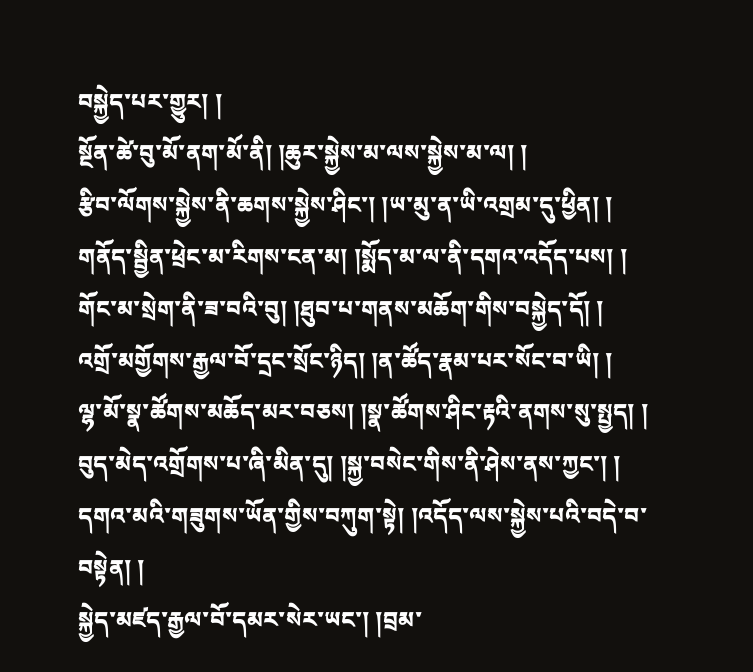བསྐྱེད་པར་གྱུར། །
སྔོན་ཚེ་བུ་མོ་ནག་མོ་ནི། །ཆུར་སྐྱེས་མ་ལས་སྐྱེས་མ་ལ། །
རྩིབ་ལོགས་སྐྱེས་ནི་ཆགས་སྐྱེས་ཤིང་། །ཡ་མུ་ན་ཡི་འགྲམ་དུ་ཕྱིན། །
གནོད་སྦྱིན་ཕྲེང་མ་རིགས་ངན་མ། །སྨོད་མ་ལ་ནི་དགའ་འདོད་པས། །
གོང་མ་སྲེག་ནི་ཟ་བའི་བུ། །ཐུབ་པ་གནས་མཆོག་གིས་བསྐྱེད་དོ། །
འགྲོ་མགྱོགས་རྒྱལ་བོ་དྲང་སྲོང་ཉིད། །ན་ཚོད་རྣམ་པར་སོང་བ་ཡི། །
ལྷ་མོ་སྣ་ཚོགས་མཆོད་མར་བཅས། །སྣ་ཚོགས་ཤིང་རྟའི་ནགས་སུ་སྤྱད། །
བུད་མེད་འགྲོགས་པ་ཞི་མིན་དུ། །སྐྱ་བསེང་གིས་ནི་ཤེས་ནས་ཀྱང་། །
དགའ་མའི་གཟུགས་ཡོན་གྱིས་བཀུག་སྟེ། །འདོད་ལས་སྐྱེས་པའི་བདེ་བ་བསྟེན། །
སྐྱེད་མཛད་རྒྱལ་བོ་དམར་སེར་ཡང་། །བྲམ་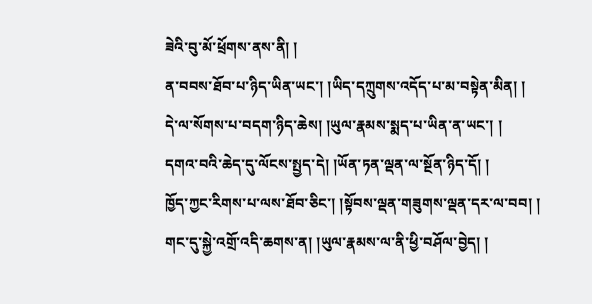ཟེའི་བུ་མོ་ཕྲོགས་ནས་ནི། །
ན་བབས་ཐོབ་པ་ཉིད་ཡིན་ཡང་། །ཡིད་དཀྲུགས་འདོད་པ་མ་བསྟེན་མིན། །
དེ་ལ་སོགས་པ་བདག་ཉིད་ཆེས། །ཡུལ་རྣམས་སྨད་པ་ཡིན་ན་ཡང་། །
དགའ་བའི་ཆེད་དུ་ལོངས་སྤྱད་དེ། །ཡོན་ཏན་ལྡན་ལ་སྔོན་ཉིད་དོ། །
ཁྱོད་ཀྱང་རིགས་པ་ལས་ཐོབ་ཅིང་། །སྟོབས་ལྡན་གཟུགས་ལྡན་དར་ལ་བབ། །
གང་དུ་སྐྱེ་འགྲོ་འདི་ཆགས་ན། །ཡུལ་རྣམས་ལ་ནི་ཕྱི་བཤོལ་བྱེད། །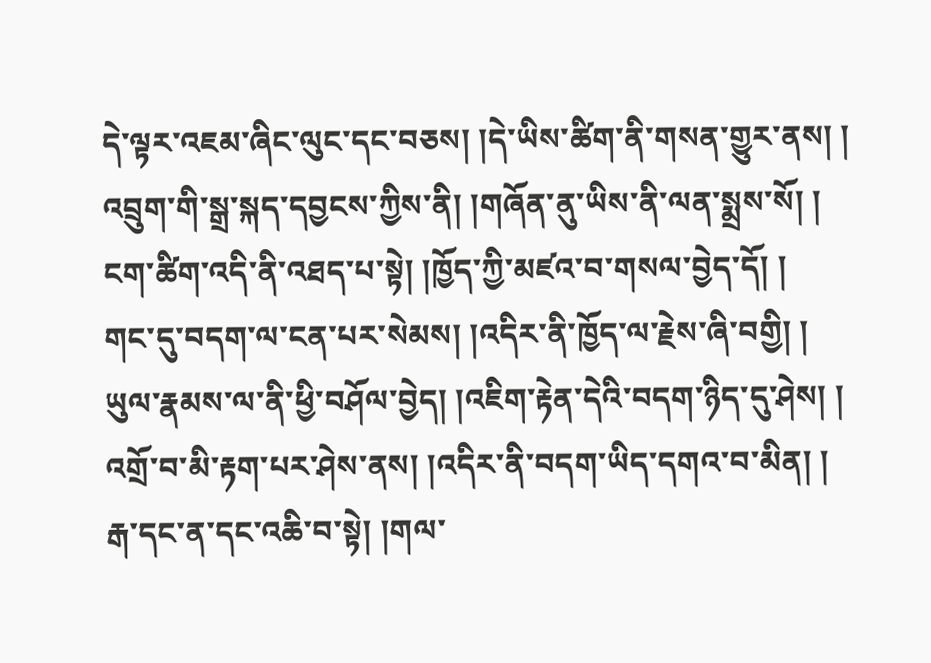དེ་ལྟར་འཇམ་ཞིང་ལུང་དང་བཅས། །དེ་ཡིས་ཚིག་ནི་གསན་གྱུར་ནས། །
འབྲུག་གི་སྒྲ་སྐད་དབྱངས་ཀྱིས་ནི། །གཞོན་ནུ་ཡིས་ནི་ལན་སྨྲས་སོ། །
ངག་ཚིག་འདི་ནི་འཐད་པ་སྟེ། །ཁྱོད་ཀྱི་མཛའ་བ་གསལ་བྱེད་དོ། །
གང་དུ་བདག་ལ་ངན་པར་སེམས། །འདིར་ནི་ཁྱོད་ལ་རྗེས་ཞི་བགྱི། །
ཡུལ་རྣམས་ལ་ནི་ཕྱི་བཤོལ་བྱེད། །འཇིག་རྟེན་དེའི་བདག་ཉིད་དུ་ཤེས། །
འགྲོ་བ་མི་རྟག་པར་ཤེས་ནས། །འདིར་ནི་བདག་ཡིད་དགའ་བ་མིན། །
རྒ་དང་ན་དང་འཆི་བ་སྟེ། །གལ་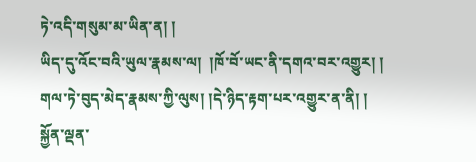ཏེ་འདི་གསུམ་མ་ཡིན་ན། །
ཡིད་དུ་འོང་བའི་ཡུལ་རྣམས་ལ།  །ཁོ་བོ་ཡང་ནི་དགའ་བར་འགྱུར། །
གལ་ཏེ་བུད་མེད་རྣམས་ཀྱི་ལུས། །དེ་ཉིད་རྟག་པར་འགྱུར་ན་ནི། །
སྐྱོན་ལྡན་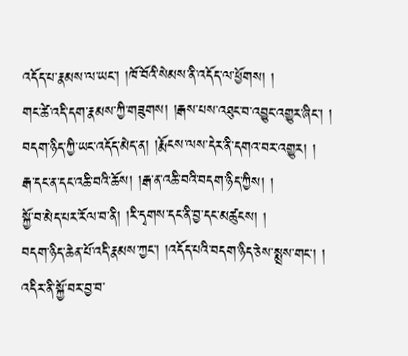འདོད་པ་རྣམས་ལ་ཡང་། །ཁོ་བོའི་སེམས་ནི་འདོད་ལ་ཕྱོགས། །
གང་ཚེ་འདི་དག་རྣམས་ཀྱི་གཟུགས། །རྒས་པས་འཐུང་བ་འབྱུང་འགྱུར་ཞིང་། །
བདག་ཉིད་ཀྱི་ཡང་འདོད་མེད་ན། །རྨོངས་ལས་དེར་ནི་དགའ་བར་འགྱུར། །
རྒ་དང་ན་དང་འཆི་བའི་ཆོས། །རྒ་ན་འཆི་བའི་བདག་ཉིད་ཀྱིས། །
སྐྱོ་བ་མེད་པར་རོལ་བ་ནི། །རི་དྭགས་དང་ནི་བྱ་དང་མཚུངས། །
བདག་ཉིད་ཆེན་པོ་འདི་རྣམས་ཀྱང་། །འདོད་པའི་བདག་ཉིད་ཅེས་སྨྲས་གང་། །
འདིར་ནི་སྐྱོ་བར་བྱ་བ་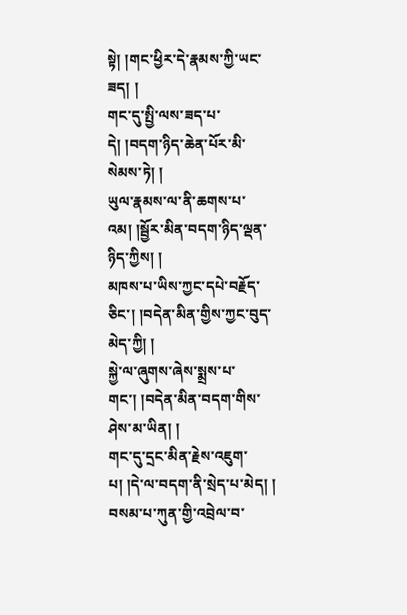སྟེ། །གང་ཕྱིར་དེ་རྣམས་ཀྱི་ཡང་ཟད། །
གང་དུ་སྤྱི་ལས་ཟད་པ་དེ། །བདག་ཉིད་ཆེན་པོར་མི་སེམས་ཏེ། །
ཡུལ་རྣམས་ལ་ནི་ཆགས་པ་འམ། །སྦྱོར་མིན་བདག་ཉིད་ལྡན་ཉིད་ཀྱིས། །
མཁས་པ་ཡིས་ཀྱང་དཔེ་བརྗོད་ཅིང་། །བདེན་མིན་གྱིས་ཀྱང་བུད་མེད་ཀྱི། །
སྐྱེ་ལ་ཞུགས་ཞེས་སྨྲས་པ་གང་། །བདེན་མིན་བདག་གིས་ཤེས་མ་ཡིན། །
གང་དུ་དྲང་མིན་རྗེས་འཇུག་པ། །དེ་ལ་བདག་ནི་སྲེད་པ་མེད། །
བསམ་པ་ཀུན་གྱི་འབྲེལ་བ་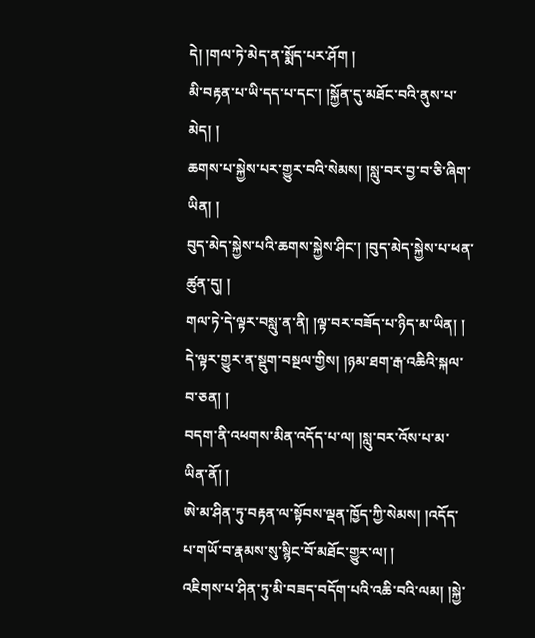དེ། །གལ་ཏེ་མེད་ན་སྨོད་པར་ཤོག །
མི་བརྟན་པ་ཡི་དད་པ་དང་། །སྐྱོན་དུ་མཐོང་བའི་ནུས་པ་མེད། །
ཆགས་པ་སྐྱེས་པར་གྱུར་བའི་སེམས། །སླུ་བར་བྱ་བ་ཅི་ཞིག་ཡིན། །
བུད་མེད་སྐྱེས་པའི་ཆགས་སྐྱེས་ཤིང་། །བུད་མེད་སྐྱེས་པ་ཕན་ཚུན་དུ། །
གལ་ཏེ་དེ་ལྟར་བསླུ་ན་ནི། །ལྟ་བར་བཟོད་པ་ཉིད་མ་ཡིན། །
དེ་ལྟར་གྱུར་ན་སྡུག་བསྔལ་གྱིས། །ཉམ་ཐག་རྒ་འཆིའི་སྐལ་བ་ཅན། །
བདག་ནི་འཕགས་མིན་འདོད་པ་ལ། །སླུ་བར་འོས་པ་མ་ཡིན་ནོ། །
ཨེ་མ་ཤིན་ཏུ་བརྟན་ལ་སྟོབས་ལྡན་ཁྱོད་ཀྱི་སེམས། །འདོད་པ་གཡོ་བ་རྣམས་སུ་སྙིང་བོ་མཐོང་གྱུར་ལ། །
འཇིགས་པ་ཤིན་ཏུ་མི་བཟད་བདོག་པའི་འཆི་བའི་ལམ། །སྐྱེ་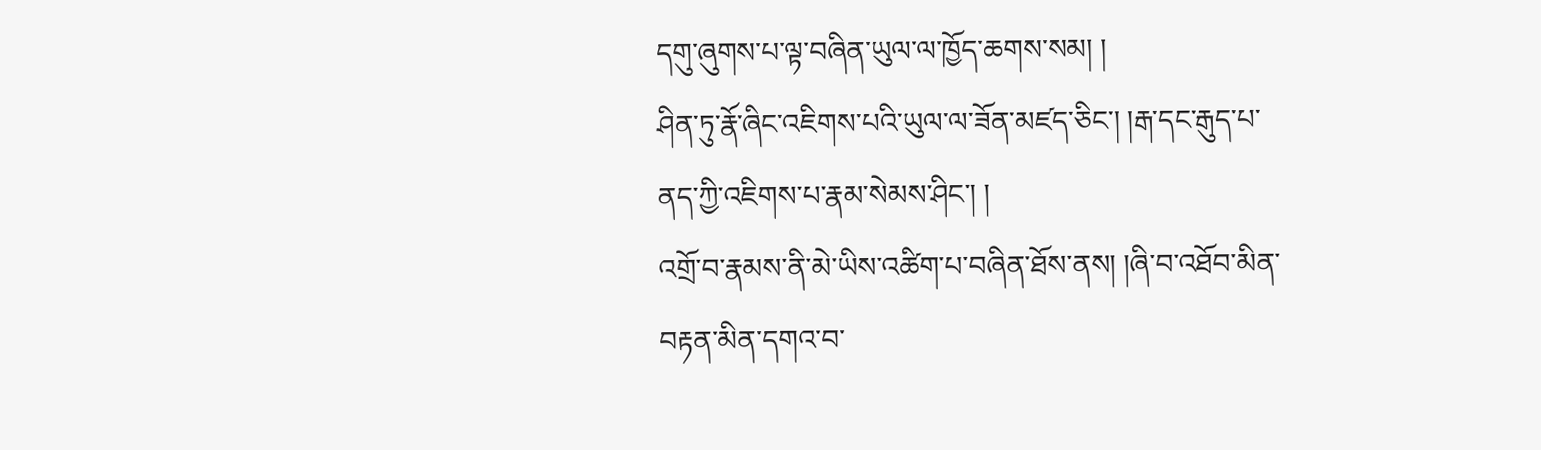དགུ་ཞུགས་པ་ལྟ་བཞིན་ཡུལ་ལ་ཁྱོད་ཆགས་སམ། །
ཤིན་ཏུ་རྣོ་ཞིང་འཇིགས་པའི་ཡུལ་ལ་ཟོན་མཛད་ཅིང་། །རྒ་དང་རྒུད་པ་ནད་ཀྱི་འཇིགས་པ་རྣམ་སེམས་ཤིང་། །
འགྲོ་བ་རྣམས་ནི་མེ་ཡིས་འཚིག་པ་བཞིན་ཐོས་ནས། །ཞི་བ་འཐོབ་མིན་བརྟན་མིན་དགའ་བ་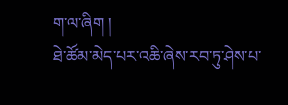ག་ལ་ཞིག །
ཐེ་ཚོམ་མེད་པར་འཆི་ཞེས་རབ་ཏུ་ཤེས་པ་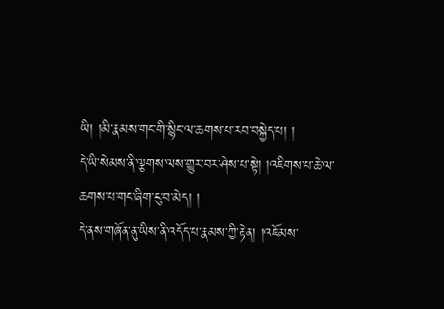ཡི། །མི་རྣམས་གང་གི་སྙིང་ལ་ཆགས་པ་རབ་བསྐྱེད་པ། །
དེ་ཡི་སེམས་ནི་ལྕགས་ལས་གྱུར་བར་ཤེས་པ་སྟེ། །འཇིགས་པ་ཆེ་ལ་ཆགས་པ་གང་ཞིག་ངུ་བ་མེད། །
དེ་ནས་གཞོན་ནུ་ཡིས་ནི་འདོད་པ་རྣམས་ཀྱི་རྟེན། །འཇོམས་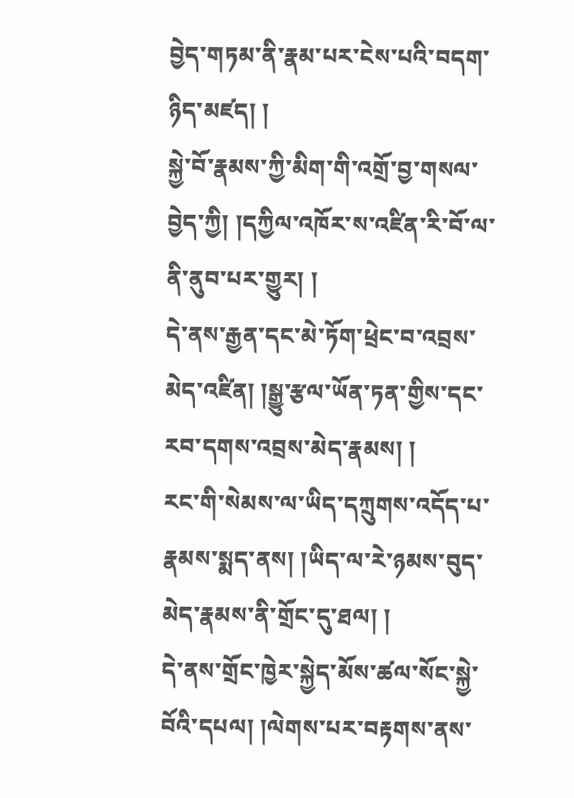བྱེད་གཏམ་ནི་རྣམ་པར་ངེས་པའི་བདག་ཉིད་མཛད། །
སྐྱེ་བོ་རྣམས་ཀྱི་མིག་གི་འགྲོ་བྱ་གསལ་བྱེད་ཀྱི། །དཀྱིལ་འཁོར་ས་འཛིན་རི་བོ་ལ་ནི་ནུབ་པར་གྱུར། །
དེ་ནས་རྒྱན་དང་མེ་ཏོག་ཕྲེང་བ་འབྲས་མེད་འཛིན། །སྒྱུ་རྩལ་ཡོན་ཏན་གྱིས་དང་རབ་དགས་འབྲས་མེད་རྣམས། །
རང་གི་སེམས་ལ་ཡིད་དཀྲུགས་འདོད་པ་རྣམས་སྨད་ནས། །ཡིད་ལ་རེ་ཉམས་བུད་མེད་རྣམས་ནི་གྲོང་དུ་ཐལ། །
དེ་ནས་གྲོང་ཁྱེར་སྐྱེད་མོས་ཚལ་སོང་སྐྱེ་བོའི་དཔལ། །ལེགས་པར་བརྟགས་ནས་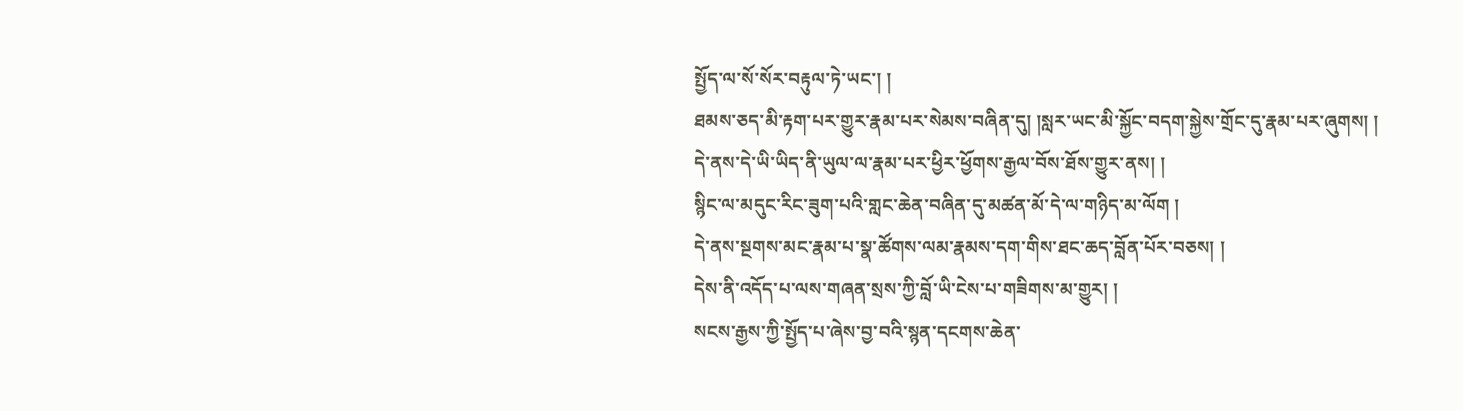སྤྱོད་ལ་སོ་སོར་བརྟུལ་ཏེ་ཡང་། །
ཐམས་ཅད་མི་རྟག་པར་གྱུར་རྣམ་པར་སེམས་བཞིན་དུ། །སླར་ཡང་མི་སྐྱོང་བདག་སྐྱེས་གྲོང་དུ་རྣམ་པར་ཞུགས། །
དེ་ནས་དེ་ཡི་ཡིད་ནི་ཡུལ་ལ་རྣམ་པར་ཕྱིར་ཕྱོགས་རྒྱལ་བོས་ཐོས་གྱུར་ནས། །
སྙིང་ལ་མདུང་རིང་ཟུག་པའི་གླང་ཆེན་བཞིན་དུ་མཚན་མོ་དེ་ལ་གཉིད་མ་ལོག །
དེ་ནས་སྔགས་མང་རྣམ་པ་སྣ་ཚོགས་ལམ་རྣམས་དག་གིས་ཐང་ཆད་བློན་པོར་བཅས། །
དེས་ནི་འདོད་པ་ལས་གཞན་སྲས་ཀྱི་བློ་ཡི་ངེས་པ་གཟིགས་མ་གྱུར། །
སངས་རྒྱས་ཀྱི་སྤྱོད་པ་ཞེས་བྱ་བའི་སྙན་དངགས་ཆེན་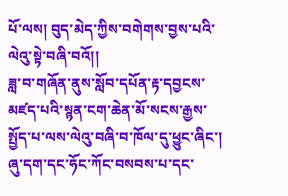པོ་ལས། བུད་མེད་ཀྱིས་བགེགས་བྱས་པའི་ལེའུ་སྟེ་བཞི་བའོ།།
ཟླ་བ་གཞོན་ནུས་སློབ་དཔོན་རྟ་དབྱངས་མཛད་པའི་སྙན་ངག་ཆེན་མོ་སངས་རྒྱས་སྤྱོད་པ་ལས་ལེའུ་བཞི་བ་ཁོལ་དུ་ཕྱུང་ཞིང་། ཞུ་དག་དང་ཧོང་ཀོང་བསབས་པ་དང་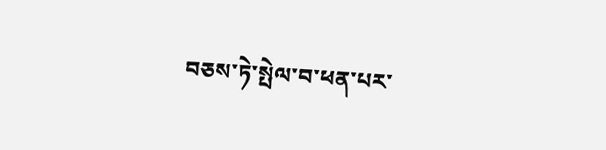བཅས་ཏེ་སྤེལ་བ་ཕན་པར་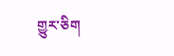གྱུར་ཅིག